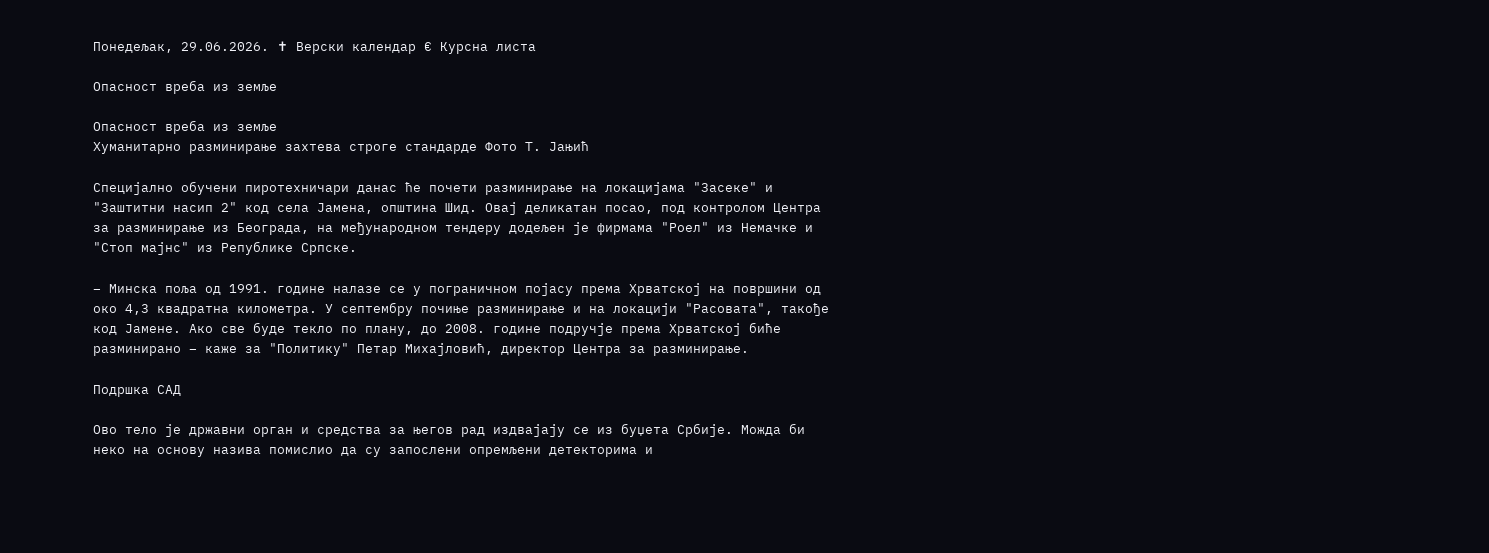Понедељак, 29.06.2026. ✝ Верски календар € Курсна листа

Опасност вреба из земље

Опасност вреба из земље
Хуманитарно разминирање захтева строге стандарде Фото Т. Јањић

Специјално обучени пиротехничари данас ће почети разминирање на локацијама "Засеке" и "Заштитни насип 2" код села Јамена, општина Шид. Овај деликатан посао, под контролом Центра за разминирање из Београда, на међународном тендеру додељен је фирмама "Роел" из Немачке и "Стоп мајнс" из Републике Српске.

– Минска поља од 1991. године налазе се у пограничном појасу према Хрватској на површини од око 4,3 квадратна километра. У септембру почиње разминирање и на локацији "Расовата", такође код Јамене. Ако све буде текло по плану, до 2008. године подручје према Хрватској биће разминирано – каже за "Политику" Петар Михајловић, директор Центра за разминирање.

Подршка САД

Ово тело је државни орган и средства за његов рад издвајају се из буџета Србије. Можда би неко на основу назива помислио да су запослени опремљени детекторима и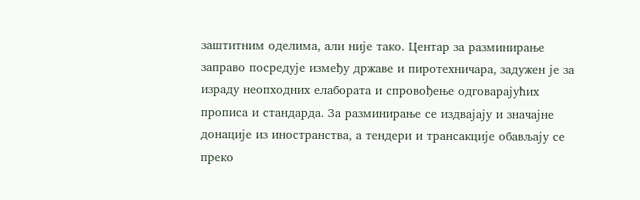заштитним оделима, али није тако. Центар за разминирање заправо посредује између државе и пиротехничара, задужен је за израду неопходних елабората и спровођење одговарајућих прописа и стандарда. За разминирање се издвајају и значајне донације из иностранства, а тендери и трансакције обављају се преко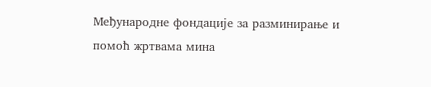Међународне фондације за разминирање и помоћ жртвама мина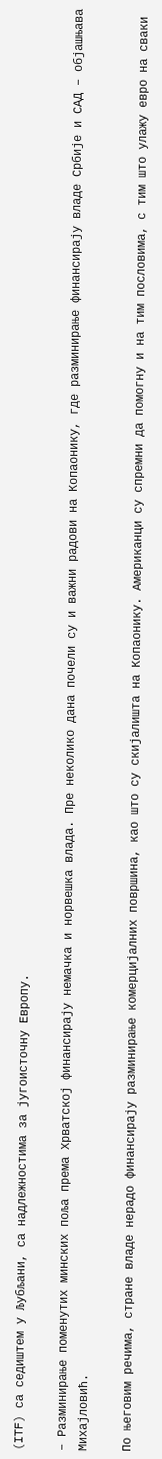(ITF) са седиштем у Љубљани, са надлежностима за југоисточну Европу.

– Разминирање поменутих минских поља према Хрватској финансирају немачка и норвешка влада. Пре неколико дана почели су и важни радови на Копаонику, где разминирање финансирају владе Србије и САД – објашњава Михајловић.

По његовим речима, стране владе нерадо финансирају разминирање комерцијалних површина, као што су скијалишта на Копаонику. Американци су спремни да помогну и на тим пословима, с тим што улажу евро на сваки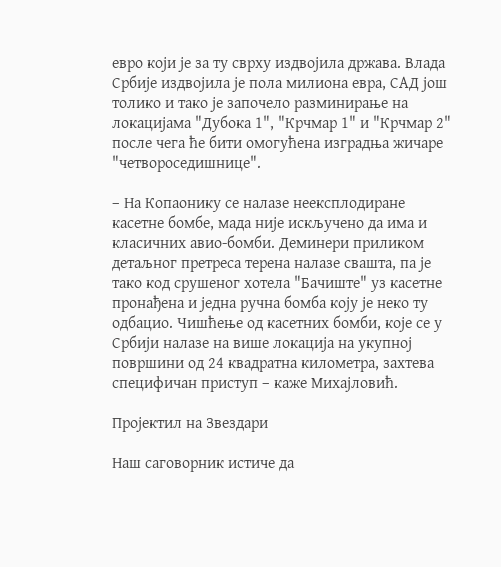евро који је за ту сврху издвојила држава. Влада Србије издвојила је пола милиона евра, САД још толико и тако је започело разминирање на локацијама "Дубока 1", "Крчмар 1" и "Крчмар 2" после чега ће бити омогућена изградња жичаре "четвороседишнице".

– На Копаонику се налазе неексплодиране касетне бомбе, мада није искључено да има и класичних авио-бомби. Деминери приликом детаљног претреса терена налазе свашта, па је тако код срушеног хотела "Бачиште" уз касетне пронађена и једна ручна бомба коју је неко ту одбацио. Чишћење од касетних бомби, које се у Србији налазе на више локација на укупној површини од 24 квадратна километра, захтева специфичан приступ – каже Михајловић.

Пројектил на Звездари

Наш саговорник истиче да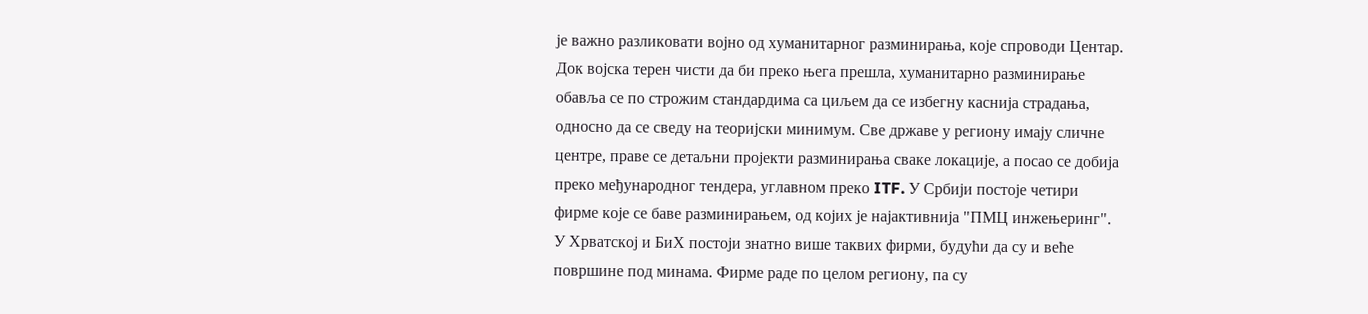је важно разликовати војно од хуманитарног разминирања, које спроводи Центар. Док војска терен чисти да би преко њега прешла, хуманитарно разминирање обавља се по строжим стандардима са циљем да се избегну каснија страдања, односно да се сведу на теоријски минимум. Све државе у региону имају сличне центре, праве се детаљни пројекти разминирања сваке локације, а посао се добија преко међународног тендера, углавном преко ITF. У Србији постоје четири фирме које се баве разминирањем, од којих је најактивнија "ПМЦ инжењеринг". У Хрватској и БиХ постоји знатно више таквих фирми, будући да су и веће површине под минама. Фирме раде по целом региону, па су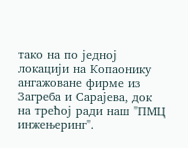тако на по једној локацији на Копаонику ангажоване фирме из Загреба и Сарајева, док на трећој ради наш "ПМЦ инжењеринг".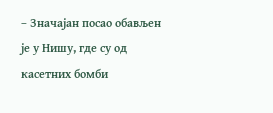– Значајан посао обављен је у Нишу, где су од касетних бомби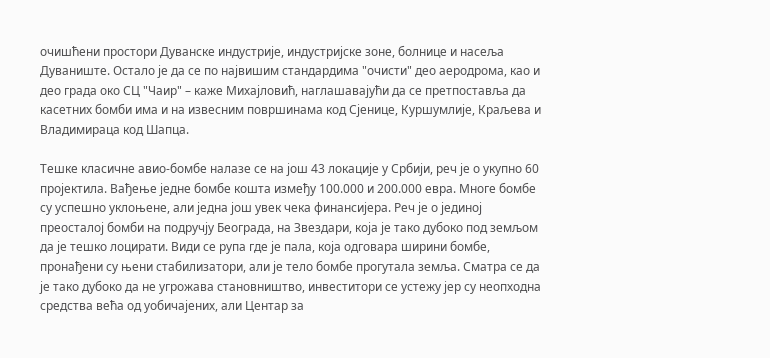очишћени простори Дуванске индустрије, индустријске зоне, болнице и насеља Дуваниште. Остало је да се по највишим стандардима "очисти" део аеродрома, као и део града око СЦ "Чаир" – каже Михајловић, наглашавајући да се претпоставља да касетних бомби има и на извесним површинама код Сјенице, Куршумлије, Краљева и Владимираца код Шапца.

Тешке класичне авио-бомбе налазе се на још 43 локације у Србији, реч је о укупно 60 пројектила. Вађење једне бомбе кошта између 100.000 и 200.000 евра. Многе бомбе су успешно уклоњене, али једна још увек чека финансијера. Реч је о јединој преосталој бомби на подручју Београда, на Звездари, која је тако дубоко под земљом да је тешко лоцирати. Види се рупа где је пала, која одговара ширини бомбе, пронађени су њени стабилизатори, али је тело бомбе прогутала земља. Сматра се да је тако дубоко да не угрожава становништво, инвеститори се устежу јер су неопходна средства већа од уобичајених, али Центар за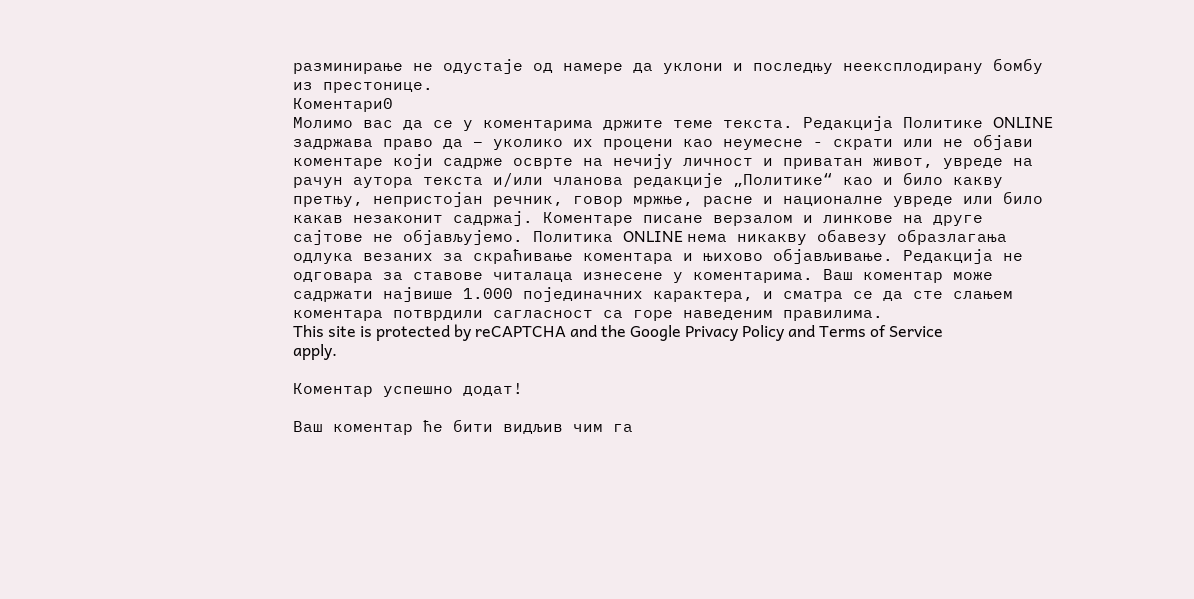разминирање не одустаје од намере да уклони и последњу неексплодирану бомбу из престонице.
Коментари0
Молимо вас да се у коментарима држите теме текста. Редакција Политике ONLINE задржава право да – уколико их процени као неумесне - скрати или не објави коментаре који садрже осврте на нечију личност и приватан живот, увреде на рачун аутора текста и/или чланова редакције „Политике“ као и било какву претњу, непристојан речник, говор мржње, расне и националне увреде или било какав незаконит садржај. Коментаре писане верзалом и линкове на друге сајтове не објављујемо. Политика ONLINE нема никакву обавезу образлагања одлука везаних за скраћивање коментара и њихово објављивање. Редакција не одговара за ставове читалаца изнесене у коментарима. Ваш коментар може садржати највише 1.000 појединачних карактера, и сматра се да сте слањем коментара потврдили сагласност са горе наведеним правилима.
This site is protected by reCAPTCHA and the Google Privacy Policy and Terms of Service apply.

Комeнтар успeшно додат!

Ваш комeнтар ћe бити видљив чим га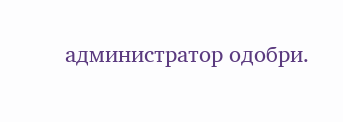администратор одобри.